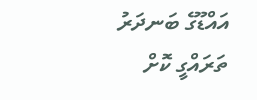އައްޑޫގެ ބަނދަރު ތަރައްގީ ކޮށް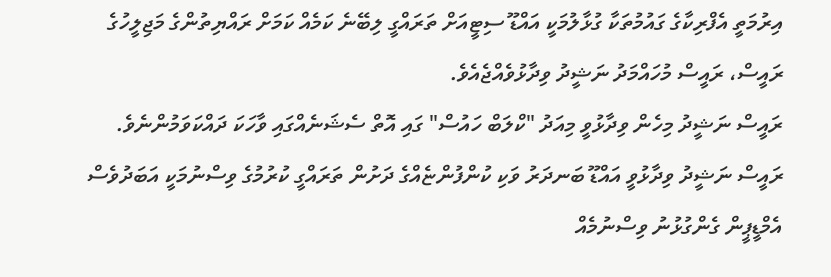އިރުމަތީ އެފްރިކާގެ ގައުމުތަކާ ގުޅާލުމަކީ އައްޑޫ ސިޓީއަށް ތަރައްގީ ލިބޭނެ ކަމެއް ކަމަށް ރައްޔިތުންގެ މަޖިލީހުގެ ރައީސް، ރައީސް މުހައްމަދު ނަޝީދު ވިދާޅުވެއްޖެއެވެ.
ރައީސް ނަޝީދު މިހެން ވިދާޅުވީ މިއަދު "ކްލަބް ހައުސް" ގައި އޮތް ސެޝަނެއްގައި ވާހަކަ ދައްކަވަމުންނެވެ. ރައީސް ނަޝީދު ވިދާޅުވީ އައްޑޫ ބަނދަރު ވަކި ކުންފުންޏެއްގެ ދަށުން ތަރައްގީ ކުރުމުގެ ވިސްނުމަކީ އަބަދުވެސް އެމްޑީޕީން ގެންގުޅުނު ވިސްނުމެއް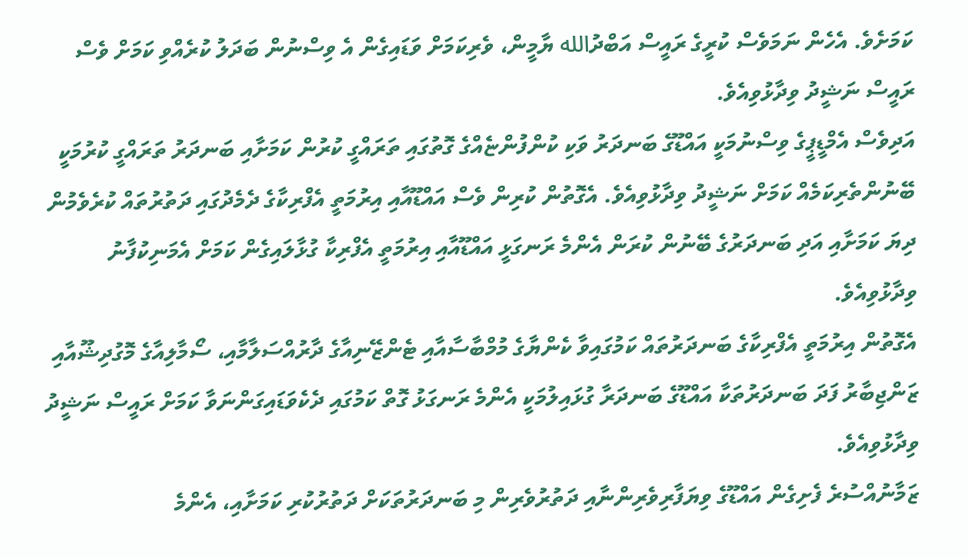ކަމަށެވެ. އެހެން ނަމަވެސް ކުރީގެ ރައީސް އަބްދުالله ޔާމީން، ވެރިކަމަށް ވަޑައިގެން އެ ވިސްނުން ބަދަލު ކުރެއްވި ކަމަށް ވެސް ރައީސް ނަޝީދު ވިދާޅުވިއެވެ.
އަދިވެސް އެމްޑީޕީގެ ވިސްނުމަކީ އައްޑޫގެ ބަނދަރު ވަކި ކުންފުންޏެއްގެ ގޮތުގައި ތަރައްގީ ކުރުން ކަމަށާއި ބަނދަރު ތަރައްގީ ކުރުމަކީ ބޭނުންތެރިކަމެއް ކަމަށް ނަޝީދު ވިދާޅުވިއެވެ. އެގޮތުން ކުރިން ވެސް އައްޑޫއާއި އިރުމަތީ އެފްރިކާގެ ދެމެދުގައި ދަތުރުތައް ކުރެވެމުން ދިޔަ ކަމަށާއި އަދި ބަނދަރުގެ ބޭނުން ކުރަން އެންމެ ރަނގަޅީ އައްޑޫއާއި އިރުމަތީ އެފްރިކާ ގުޅާލައިގެން ކަމަށް އެމަނިކުފާނު ވިދާޅުވިއެވެ.
އެގޮތުން އިރުމަތީ އެފްރިކާގެ ބަނދަރުތައް ކަމުގައިވާ ކެންޔާގެ މުމްބާސާއާއި ޓެންޒޭނިއާގެ ދާރުއްސަލާމާއި، ސޯމާލިއާގެ މޮގުދިޝޫއާއި ޒަންޖިބާރު ފަދަ ބަނދަރުތަކާ އައްޑޫގެ ބަނދަރާ ގުޅައިލުމަކީ އެންމެ ރަނގަޅު ގޮތް ކަމުގައި ދެކެވަޑައިގަންނަވާ ކަމަށް ރައީސް ނަޝީދު ވިދާޅުވިއެވެ.
ޒަމާނުއްސުރެ ފެށިގެން އައްޑޫގެ ވިޔަފާރިވެރިންނާއި ދަތުރުވެރިން މި ބަނދަރުތަކަށް ދަތުރުކުރި ކަމަށާއި، އެންމެ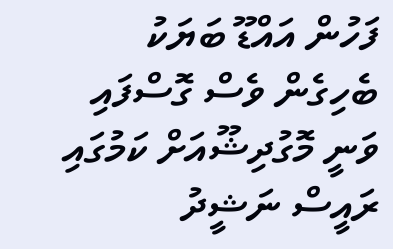ފަހުން އައްޑޫ ބަޔަކު ބެހިގެން ވެސް ގޮސްފައި ވަނީ މޮގުދިޝޫއަށް ކަމުގައި ރައީސް ނަޝީދު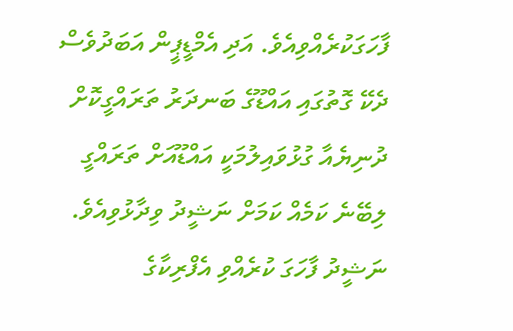ފާހަގަކުރެއްވިއެވެ. އަދި އެމްޑީޕީން އަބަދުވެސް ދެކޭ ގޮތުގައި އައްޑޫގެ ބަނދަރު ތަރައްގީކޮށް ދުނިޔެއާ ގުޅުވައިލުމަކީ އައްޑޫއަށް ތަރައްގީ ލިބޭނެ ކަމެއް ކަމަށް ނަޝީދު ވިދާޅުވިއެވެ.
ނަޝީދު ފާހަގަ ކުރެއްވި އެފްރިކާގެ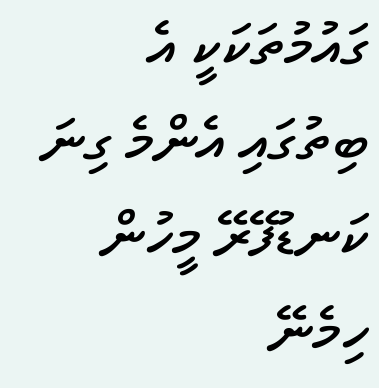ގައުމުތަކަކީ އެ ބިތުގައި އެންމެ ގިނަ ކަނޑުފޭރޭ މީހުން ހިމެނޭ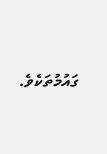ގައުމުތަކެވެ.